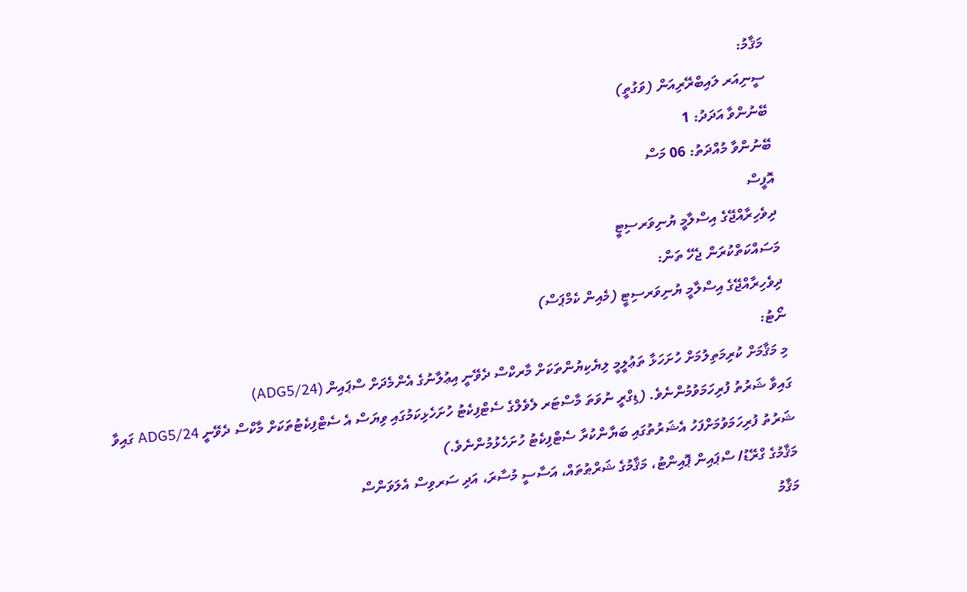މަޤާމު:
ސީނިއަރ ލައިބްރޭރިއަން (ވަގުތީ)
ބޭނުންވާ އަދަދު: 1
ބޭނުންވާ މުއްދަތު: 06 މަސް
އޮފީސް
ދިވެހިރާއްޖޭގެ އިސްލާމީ ޔުނިވަރސިޓީ
މަސައްކަތްކުރަން ޖެހޭ ތަން:
ދިވެހިރާއްޖޭގެ އިސްލާމީ ޔުނިވަރސިޓީ (މެއިން ކެމްޕަސް)
ނޯޓު:
މި މަޤާމަށް ކުރިމަތިލުމަށް ހުށަހަޅާ ތަޢުލީމީ ލިޔެކިޔުންތަކަށް މާރކްސް ދެވޭނީ އިޢުލާނުގެ އެންމެދަށް ސްޕައިން (ADG5/24)
ގައިވާ ޝަރުތު ފުރިހަމަވުމުންނެވެ. (ޑިގްރީ ނުވަތަ މާސްޓަރ ލެވެލްގެ ސެޓްފިކެޓު ހުށަހެޅިކަމުގައި ވިޔަސް އެ ސެޓްފިކެޓުތަކަށް މާކްސް ދެވޭނީ ADG5/24 ގައިވާ ޝަރުތު ފުރިހަމަވުމަށްފަހު އެޝަރުތުގައި ބަޔާންކުރާ ސެޓްފިކެޓު ހުށަހެޅުމުންނެވެ.)
މަޤާމުގެ ގްރޭޑު/ ސްޕައިން ޕޮއިންޓު، މަޤާމުގެ ޝަރްޠުތައް، އަސާސީ މުސާރަ، އަދި ސަރވިސް އެލަވަންސް
މަޤާމު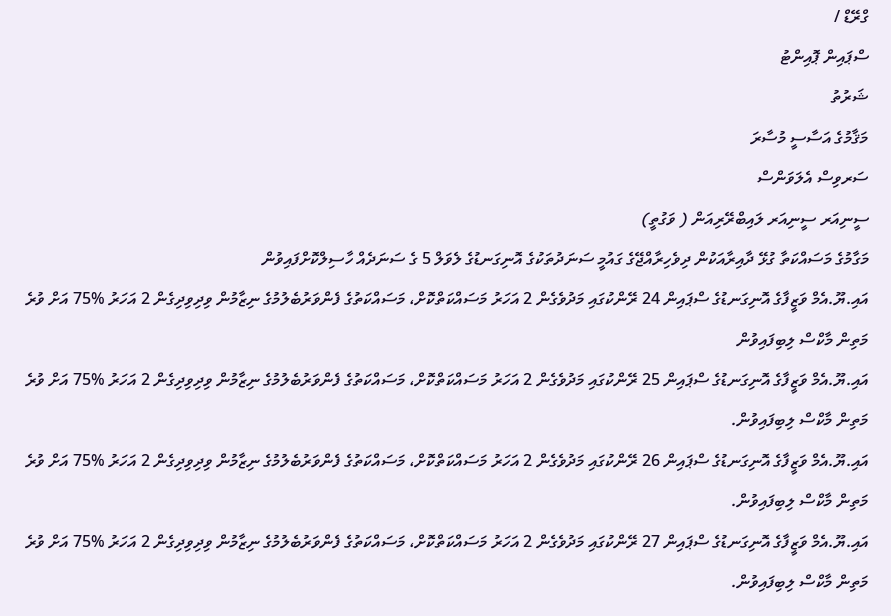ގްރޭޑް /
ސްޕައިން ޕޮއިންޓު
ޝަރުތު
މަޤާމުގެ އަސާސީ މުސާރަ
ސަރވިސް އެލަވަންސް
ސީނިއަރ ސީނިއަރ ލައިބްރޭރިއަން ( ވަގުތީ)
މަގާމުގެ މަސައްކަތާ ގުޅޭ ދާއިރާއަކުން ދިވެހިރާއްޖޭގެ ގައުމީ ސަނަދުތަކުގެ އޮނިގަނޑުގެ ލެވަލް 5 ގެ ސަނަދެއް ހާސިލްކޮށްފައިވުން
އައި.ޔޫ.އެމް ވަޒީފާގެ އޮނިގަނޑުގެ ސްޕައިން 24 ރޭންކުގައި މަދުވެގެން 2 އަހަރު މަސައްކަތްކޮށް، މަސައްކަތުގެ ފެންވަރުބެލުމުގެ ނިޒާމުން ވިދިވިދިގެން 2 އަހަރު %75 އަށް ވުރެ މަތިން މާކްސް ލިބިފައިވުން
އައި.ޔޫ.އެމް ވަޒީފާގެ އޮނިގަނޑުގެ ސްޕައިން 25 ރޭންކުގައި މަދުވެގެން 2 އަހަރު މަސައްކަތްކޮށް، މަސައްކަތުގެ ފެންވަރުބެލުމުގެ ނިޒާމުން ވިދިވިދިގެން 2 އަހަރު %75 އަށް ވުރެ މަތިން މާކްސް ލިބިފައިވުން.
އައި.ޔޫ.އެމް ވަޒީފާގެ އޮނިގަނޑުގެ ސްޕައިން 26 ރޭންކުގައި މަދުވެގެން 2 އަހަރު މަސައްކަތްކޮށް، މަސައްކަތުގެ ފެންވަރުބެލުމުގެ ނިޒާމުން ވިދިވިދިގެން 2 އަހަރު %75 އަށް ވުރެ މަތިން މާކްސް ލިބިފައިވުން.
އައި.ޔޫ.އެމް ވަޒީފާގެ އޮނިގަނޑުގެ ސްޕައިން 27 ރޭންކުގައި މަދުވެގެން 2 އަހަރު މަސައްކަތްކޮށް، މަސައްކަތުގެ ފެންވަރުބެލުމުގެ ނިޒާމުން ވިދިވިދިގެން 2 އަހަރު %75 އަށް ވުރެ މަތިން މާކްސް ލިބިފައިވުން.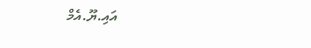އައި.ޔޫ.އެމް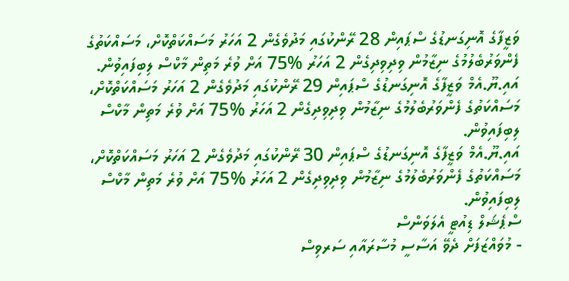ވަޒީފާގެ އޮނިގަނޑުގެ ސްޕައިން 28 ރޭންކުގައި މަދުވެގެން 2 އަހަރު މަސައްކަތްކޮށް، މަސައްކަތުގެ ފެންވަރުބެލުމުގެ ނިޒާމުން ވިދިވިދިގެން 2 އަހަރު %75 އަށް ވުރެ މަތިން މާކްސް ލިބިފައިވުން.
އައި.ޔޫ.އެމް ވަޒީފާގެ އޮނިގަނޑުގެ ސްޕައިން 29 ރޭންކުގައި މަދުވެގެން 2 އަހަރު މަސައްކަތްކޮށް، މަސައްކަތުގެ ފެންވަރުބެލުމުގެ ނިޒާމުން ވިދިވިދިގެން 2 އަހަރު %75 އަށް ވުރެ މަތިން މާކްސް ލިބިފައިވުން.
އައި.ޔޫ.އެމް ވަޒީފާގެ އޮނިގަނޑުގެ ސްޕައިން 30 ރޭންކުގައި މަދުވެގެން 2 އަހަރު މަސައްކަތްކޮށް، މަސައްކަތުގެ ފެންވަރުބެލުމުގެ ނިޒާމުން ވިދިވިދިގެން 2 އަހަރު %75 އަށް ވުރެ މަތިން މާކްސް ލިބިފައިވުން.
ސްޕެޝަލް ޑިއުޓީ އެލަވަންސް
- މުވައްޒަފަށް ދެވޭ އަސާސީ މުސާރައާއި ސަރވިސް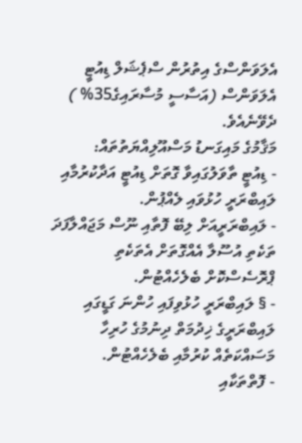އެލަވަންސްގެ އިތުރުން ސްޕެޝަލް ޑިއުޓީ އެލަވަންސް (އަސާސީ މުސާރައިގެ35% ) ދެވޭނެއެވެ.
މަޤާމުގެ މައިގަނޑު މަސްއޫލިއްޔަތުތައް:
- ޑިއުޓީ ތާވަލުގައިވާ ގޮތަށް ޑިއުޓީ އަދާކުރުމާއި ލައިބްރަރީ ހުޅުވައި ލެއްޕުން.
- ލައިބްރަރީއަށް ލިބޭ ފޮތާއި ނޫސް މަޖައްލާފަދަ ތަކެތި އުސޫލާ އެއްގޮތަށް އެތަކެތި ޕްރޮސެސްކޮށް ބެލެހެއްޓުން.
- § ލައިބްރަރީ ހުޅުވިފައި ހުންނަ ގަޑީގައި ލައިބްރަރީގެ ޚިދުމަތް ދިނުމުގެ ހުރިހާ މަސައްކަތެއް ކުރުމާއި ބެލެހެއްޓުން.
- ފޮތްތަކާއި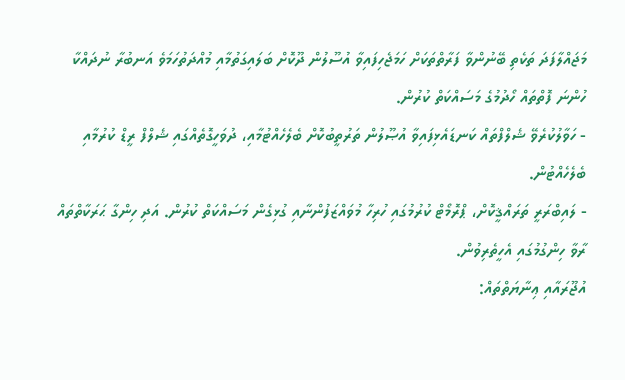މަޖައްލާފަދަ ތަކެތި ބޭނުންވާ ފަރާތްތަކަށް ހަމަޖެހިފައިވާ އުސޫލުން ދޫކޮށް ބަލައިގަތުމާއި މުއްދަތުހަމަވެ އަނބުރާ ނުދައްކާ ހުންނަ ފޮތްތައް ހޯދުމުގެ މަސައްކަތް ކުރުން.
- ހަވާލުކުރެވޭ ޝެލްފްތައް ކަނޑައެޅިފައިވާ އުޞޫލުން ތަރުތީބުކޮށް ބެލެހެއްޓުމާއި، ދުވަހީގޮތެއްގައި ޝެލްފް ރީޑް ކުރުމާއި ބެލެހެއްޓުން.
- ލައިބްރަރީ ތަރައްޤީކޮށް، ޕްރޮމޯޓް ކުރުމުގައި ހުރިހާ މުވައްޒަފުންނާއި ގުޅިގެން މަސައްކަތް ކުރުން. އަދި ހިންގާ ޙަރަކާތްތައް ރާވާ ހިންގުމުގައި އެހީތެރިވުން.
އުޖޫރައާއި ޢިނާޔަތްތައް: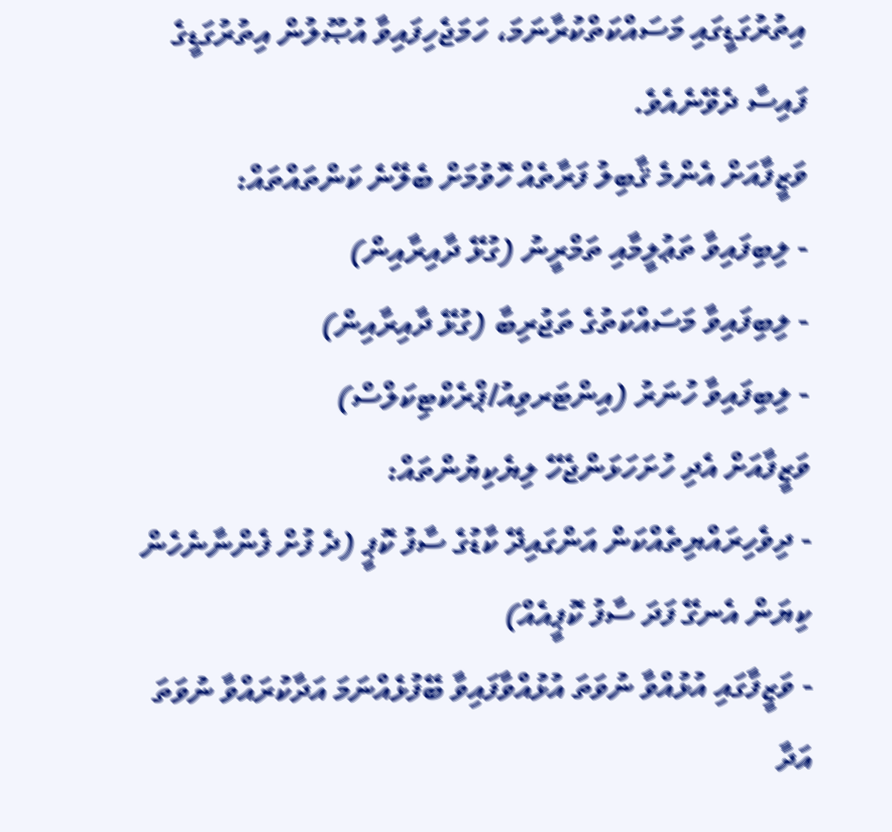އިތުރުގަޑީގައި މަސައްކަތްކުރާނަމަ، ހަމަޖެހިފައިވާ އުޞޫލުން އިތުރުގަޑީގެ ފައިސާ ދެވޭނެއެވެ.
ވަޒީފާއަށް އެންމެ ޤާބިލު ފަރާތެއް ހޮވުމަށް ބެލޭނެ ކަންތައްތައް:
- ލިބިފައިވާ ތަޢުލީމާއި ތަމްރީނު (ގުޅޭ ދާއިރާއިން)
- ލިބިފައިވާ މަސައްކަތުގެ ތަޖުރިބާ (ގުޅޭ ދާއިރާއިން)
- ލިބިފައިވާ ހުނަރު (އިންޓަރވިއު/ޕްރެކްޓިކަލްސް)
ވަޒީފާއަށް އެދި ހުށަހަޅަންޖެހޭ ލިޔެކިޔުންތައް:
- ދިވެހިރައްޔިތެއްކަން އަންގައިދޭ ކާޑުގެ ސާފު ކޮޕީ (ދެ ފުށް ފެންނާނެހެން ކިޔަން އެނގޭ ފަދަ ސާފު ކޮޕީއެއް)
- ވަޒީފާގައި އުޅުއްވާ ނުވަތަ އުޅުއްވާފައިވާ ބޭފުޅެއްނަމަ އަދާކުރައްވާ ނުވަތަ އަދާ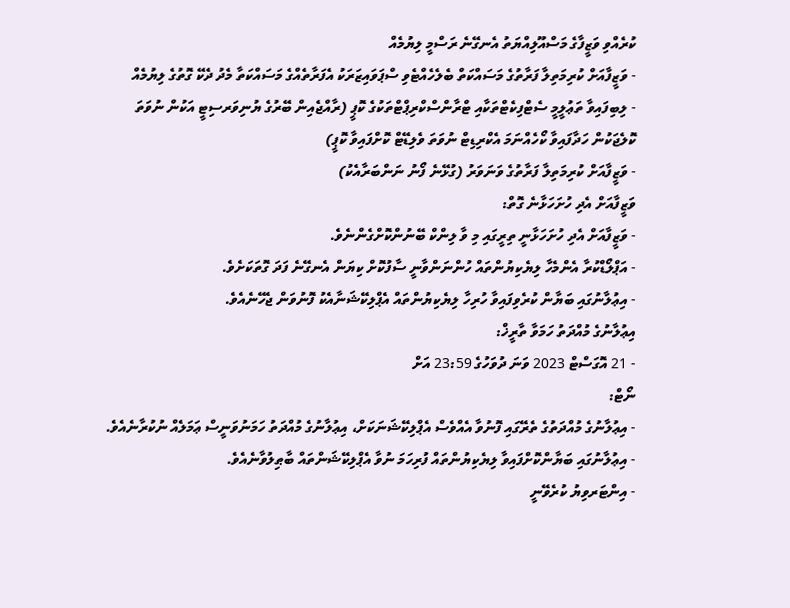ކުރެއްވި ވަޒީފާގެ މަސްއޫލިއްޔަތު އެނގޭނެ ރަސްމީ ލިޔުމެއް
- ވަޒީފާއަށް ކުރިމަތިލާ ފަރާތުގެ މަސައްކަތް ބެލެހެއްޓެވި ސްޕަވައިޒަރަކު އެފަރާތެއްގެ މަސައްކަތާ މެދު ދެކޭ ގޮތުގެ ލިޔުމެއް
- ލިބިފައިވާ ތަޢުލީމީ ސެޓްފިކެޓްތަކާއި ޓްރާންސްކްރިޕްޓްތަކުގެ ކޮޕީ (ރާއްޖެއިން ބޭރުގެ ޔުނިވަރސިޓީ އަކުން ނުވަތަ ކޮލެޖަކުން ހަދާފައިވާ ކޯހެއްނަމަ އެކްރިޑިޓް ނުވަތަ ވެލިޑޭޓް ކޮށްފައިވާ ކޮޕީ)
- ވަޒީފާއަށް ކުރިމަތިލާ ފަރާތުގެ ވަނަވަރު (ގުޅޭނެ ފޯނު ނަންބަރާއެކު)
ވަޒީފާއަށް އެދި ހުށަހަޅާނެ ގޮތް:
- ވަޒީފާއަށް އެދި ހުށަހަޅާނީ ތިރީގައި މި ވާ ލިންކް ބޭނުންކޮށްގެންނެވެ.
- އަޕްލޯޑްކުރާ އެންމެހާ ލިޔެކިޔުންތައް ހުންނަންވާނީ ސާފުކޮށް ކިޔަން އެނގޭނެ ފަދަ ގޮތަކަށެވެ.
- އިޢުލާނުގައި ބަޔާން ކުރެވިފައިވާ ހުރިހާ ލިޔެކިޔުންތައް އެޕްލިކޭޝަނާއެކު ފޮނުވަން ޖެހޭނެއެވެ.
އިޢުލާނުގެ މުއްދަތު ހަމަވާ ތާރީޚް:
- 21 އޮގަސްޓް 2023 ވަނަ ދުވަހުގެ 23:59 އަށް
ނޯޓް:
- އިޢުލާނުގެ މުއްދަތުގެ ތެރޭގައި ފޮނުވާ އެއްވެސް އެޕްލިކޭޝަނަކަށް، އިޢުލާނުގެ މުއްދަތު ހަމަނުވަނީސް ޢަމަލެއް ނުކުރާނެއެވެ.
- އިޢުލާނުގައި ބަޔާންކޮށްފައިވާ ލިޔެކިޔުންތައް ފުރިހަމަ ނުވާ އެޕްލިކޭޝަންތައް ބާޠިލުވާނެއެވެ.
- އިންޓަރވިޔު ކުރެވޭނީ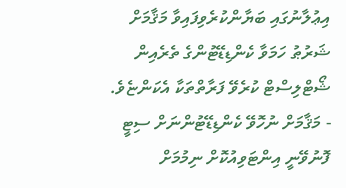އިޢުލާނުގައި ބަޔާންކުރެވިފައިވާ މަޤާމަށް ޝަރުޠު ހަމަވާ ކެންޑިޑޭޓުންގެ ތެރެއިން ޝޯޓްލިސްޓް ކުރެވޭ ފަރާތްތަކާ އެކަންޏެވެ.
- މަޤާމަށް ނުހޮވޭ ކެންޑިޑޭޓުންނަށް ސިޓީ ފޮނުވޭނީ އިންޓަވިއުކޮށް ނިމުމަށް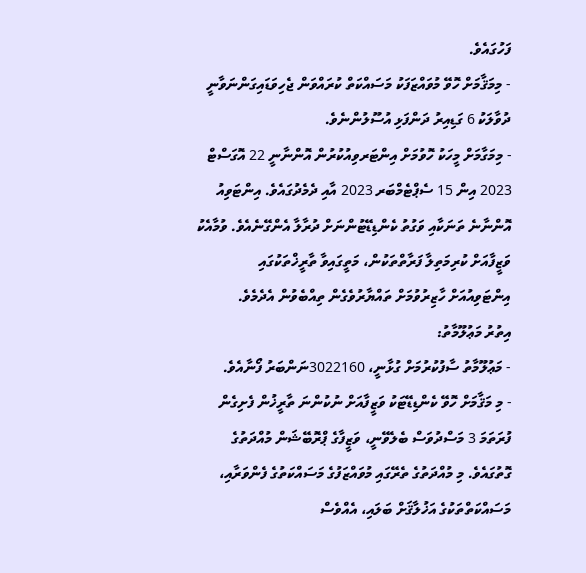ފަހުގައެވެ.
- މިމަޤާމަށް ހޮވޭ މުވައްޒަފަކު މަސައްކަތް ކުރައްވަން ޖެހިވަޑައިގަންނަވާނީ ދުވާލަކު 6 ގަޑިއިރު ދަންފަޅި އުސޫލުންނެވެ.
- މިމަގާމަށް މީހަކު ހޮވުމަށް އިންޓަރވިއުކުރުން އޮންނާނީ 22 އޮގަސްޓް 2023 އިން 15 ސެޕްޓެމްބަރ 2023 އާއި ދެމެދުގައެވެ. އިންޓަވިއު އޮންނާނެ ތަނަކާއި ވަގުތު ކެންޑިޑޭޓުންނަށް ދުރާލާ އެންގޭނެއެވެ. ވުމާއެކު ވަޒީފާއަށް ކުރިމަތިލާ ފަރާތްތަކުން، މަތީގައިވާ ތާރީޚްތަކުގައި އިންޓަވިއުއަށް ހާޒިރުވުމަށް ތައްޔާރުވެގެން ތިއްބެވުން އެދެމެވެ.
އިތުރު މަޢުލޫމާތު:
- މަޢުލޫމާތު ސާފުކުރުމަށް ގުޅާނީ، 3022160ނަންބަރު ފޯނާއެވެ.
- މި މަޤާމަށް ހޮވޭ ކެންޑިޑޭޓަކު ވަޒީފާއަށް ނުކުންނަ ތާރީޚުން ފެށިގެން ފުރަތަމަ 3 މަސްދުވަސް ބެލެވޭނީ، ވަޒީފާގެ ޕްރޮބޭޝަން މުއްދަތުގެ ގޮތުގައެވެ. މި މުއްދަތުގެ ތެރޭގައި މުވައްޒަފުގެ މަސައްކަތުގެ ފެންވަރާއި، މަސައްކަތްތަކުގެ އަޚުލާޤަށް ބަލައި، އެއްވެސް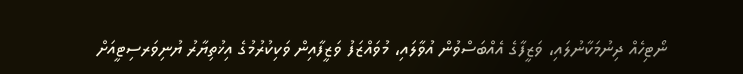ނޯޓިހެއް ދިނުމަކާނުލައި، ވަޒީފާގެ އެއްބަސްވުން އުވާލައި، މުވައްޒަފު ވަޒީފާއިން ވަކިކުރުމުގެ އިޚުތިޔާރު ޔުނިވަރސިޓީއަށް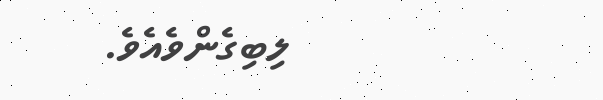ލިބިގެންވެއެވެ.